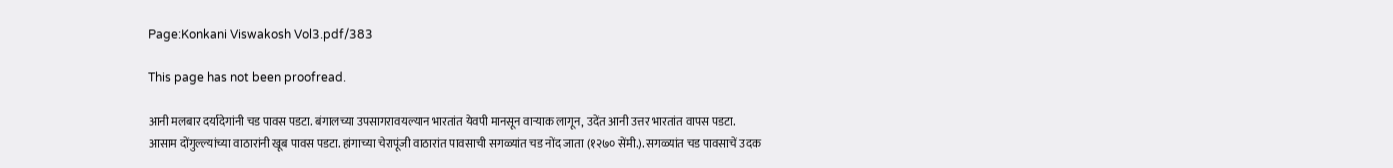Page:Konkani Viswakosh Vol3.pdf/383

This page has not been proofread.

आनी मलबार दर्यादेगांनी चड पावस पडटा. बंगालच्या उपसागरावयल्यान भारतांत येवपी मानसून वाऱ्याक लागून, उदेंत आनी उत्तर भारतांत वापस पडटा. आसाम दोंगुल्ल्यांच्या वाठारांनी खूब पावस पडटा. हांगाच्या चेरापूंजी वाठारांत पावसाची सगळ्यांत चड नोंद जाता (१२७० सेंमी.). सगळ्यांत चड पावसाचें उदक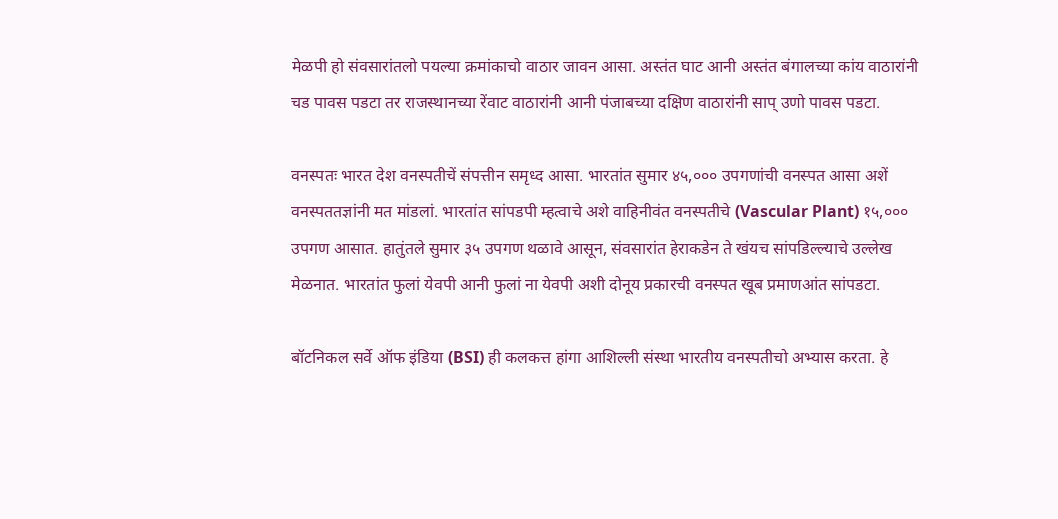मेळपी हो संवसारांतलो पयल्या क्रमांकाचो वाठार जावन आसा. अस्तंत घाट आनी अस्तंत बंगालच्या कांय वाठारांनी चड पावस पडटा तर राजस्थानच्या रेंवाट वाठारांनी आनी पंजाबच्या दक्षिण वाठारांनी साप् उणो पावस पडटा.

वनस्पतः भारत देश वनस्पतीचें संपत्तीन समृध्द आसा. भारतांत सुमार ४५,००० उपगणांची वनस्पत आसा अशें वनस्पततज्ञांनी मत मांडलां. भारतांत सांपडपी म्हत्वाचे अशे वाहिनीवंत वनस्पतीचे (Vascular Plant) १५,००० उपगण आसात. हातुंतले सुमार ३५ उपगण थळावे आसून, संवसारांत हेराकडेन ते खंयच सांपडिल्ल्याचे उल्लेख मेळनात. भारतांत फुलां येवपी आनी फुलां ना येवपी अशी दोनूय प्रकारची वनस्पत खूब प्रमाणआंत सांपडटा.

बॉटनिकल सर्वे ऑफ इंडिया (BSI) ही कलकत्त हांगा आशिल्ली संस्था भारतीय वनस्पतीचो अभ्यास करता. हे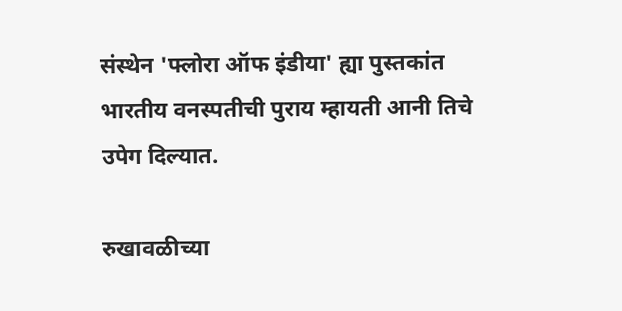संस्थेन 'फ्लोरा ऑफ इंडीया' ह्या पुस्तकांत भारतीय वनस्पतीची पुराय म्हायती आनी तिचे उपेग दिल्यात.

रुखावळीच्या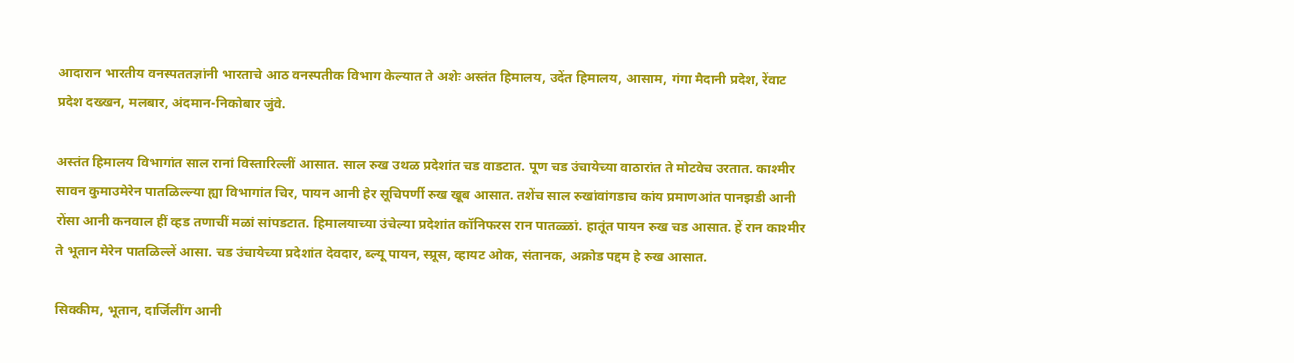आदारान भारतीय वनस्पततज्ञांनी भारताचे आठ वनस्पतीक विभाग केल्यात ते अशेः अस्तंत हिमालय, उदेंत हिमालय, आसाम, गंगा मैदानी प्रदेश, रेंवाट प्रदेश दख्खन, मलबार, अंदमान-निकोबार जुंवे.

अस्तंत हिमालय विभागांत साल रानां विस्तारिल्लीं आसात. साल रुख उथळ प्रदेशांत चड वाडटात. पूण चड उंचायेच्या वाठारांत ते मोटवेच उरतात. काश्मीर सावन कुमाउमेरेन पातळिल्ल्या ह्या विभागांत चिर, पायन आनी हेर सूचिपर्णी रुख खूब आसात. तशेंच साल रुखांवांगडाच कांय प्रमाणआंत पानझडी आनी रोंसा आनी कनवाल हीं व्हड तणाचीं मळां सांपडटात. हिमालयाच्या उंचेल्या प्रदेशांत कॉनिफरस रान पातळ्ळां. हातूंत पायन रुख चड आसात. हें रान काश्मीर ते भूतान मेरेन पातळिल्लें आसा. चड उंचायेच्या प्रदेशांत देवदार, ब्ल्यू पायन, स्प्रूस, व्हायट ओक, संतानक, अक्रोड पद्दम हे रुख आसात.

सिक्कीम, भूतान, दार्जिलींग आनी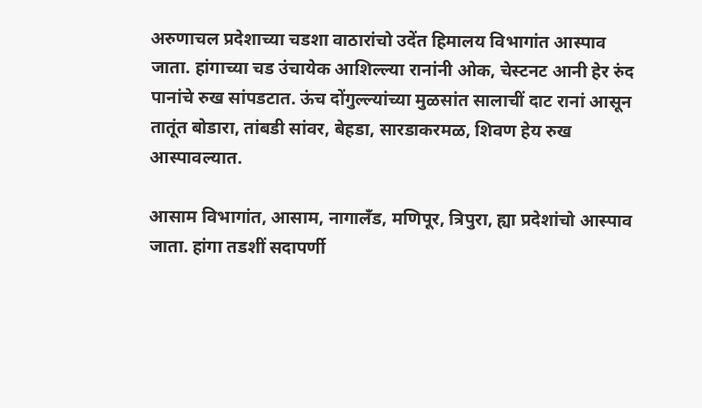अरुणाचल प्रदेशाच्या चडशा वाठारांचो उदेंत हिमालय विभागांत आस्पाव जाता. हांगाच्या चड उंचायेक आशिल्ल्या रानांनी ओक, चेस्टनट आनी हेर रुंद पानांचे रुख सांपडटात. ऊंच दोंगुल्ल्यांच्या मुळसांत सालाचीं दाट रानां आसून तातूंत बोडारा, तांबडी सांवर, बेहडा, सारडाकरमळ, शिवण हेय रुख आस्पावल्यात.

आसाम विभागांत, आसाम, नागालँड, मणिपूर, त्रिपुरा, ह्या प्रदेशांचो आस्पाव जाता. हांगा तडशीं सदापर्णी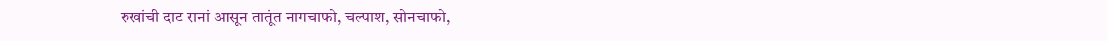रुखांची दाट रानां आसून तातूंत नागचाफो, चल्पाश, सोनचाफो,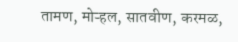तामण, मोऱ्हल, सातवीण, करमळ,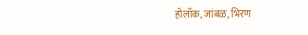होलॉक, जांबळ, भिरण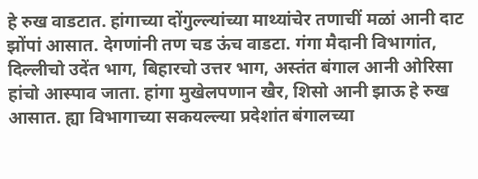हे रुख वाडटात. हांगाच्या दोंगुल्ल्यांच्या माथ्यांचेर तणाचीं मळां आनी दाट झोंपां आसात. देगणांनी तण चड ऊंच वाडटा. गंगा मैदानी विभागांत, दिल्लीचो उदेंत भाग, बिहारचो उत्तर भाग, अस्तंत बंगाल आनी ओरिसा हांचो आस्पाव जाता. हांगा मुखेलपणान खैर, शिसो आनी झाऊ हे रुख आसात. ह्या विभागाच्या सकयल्ल्या प्रदेशांत बंगालच्या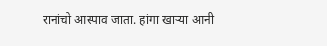रानांचो आस्पाव जाता. हांगा खाऱ्या आनी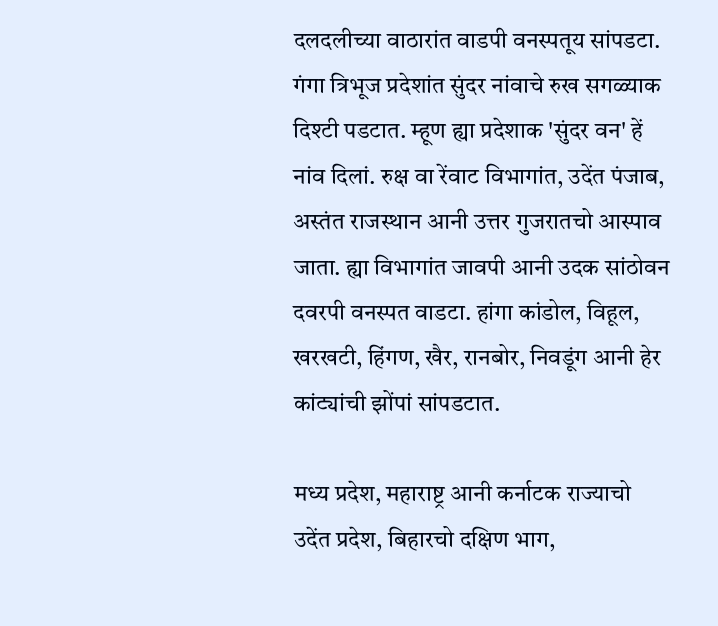दलदलीच्या वाठारांत वाडपी वनस्पतूय सांपडटा. गंगा त्रिभूज प्रदेशांत सुंदर नांवाचे रुख सगळ्याक दिश्टी पडटात. म्हूण ह्या प्रदेशाक 'सुंदर वन' हें नांव दिलां. रुक्ष वा रेंवाट विभागांत, उदेंत पंजाब, अस्तंत राजस्थान आनी उत्तर गुजरातचो आस्पाव जाता. ह्या विभागांत जावपी आनी उदक सांठोवन दवरपी वनस्पत वाडटा. हांगा कांडोल, विहूल, खरखटी, हिंगण, खैर, रानबोर, निवडूंग आनी हेर कांट्यांची झोंपां सांपडटात.

मध्य प्रदेश, महाराष्ट्र आनी कर्नाटक राज्याचो उदेंत प्रदेश, बिहारचो दक्षिण भाग,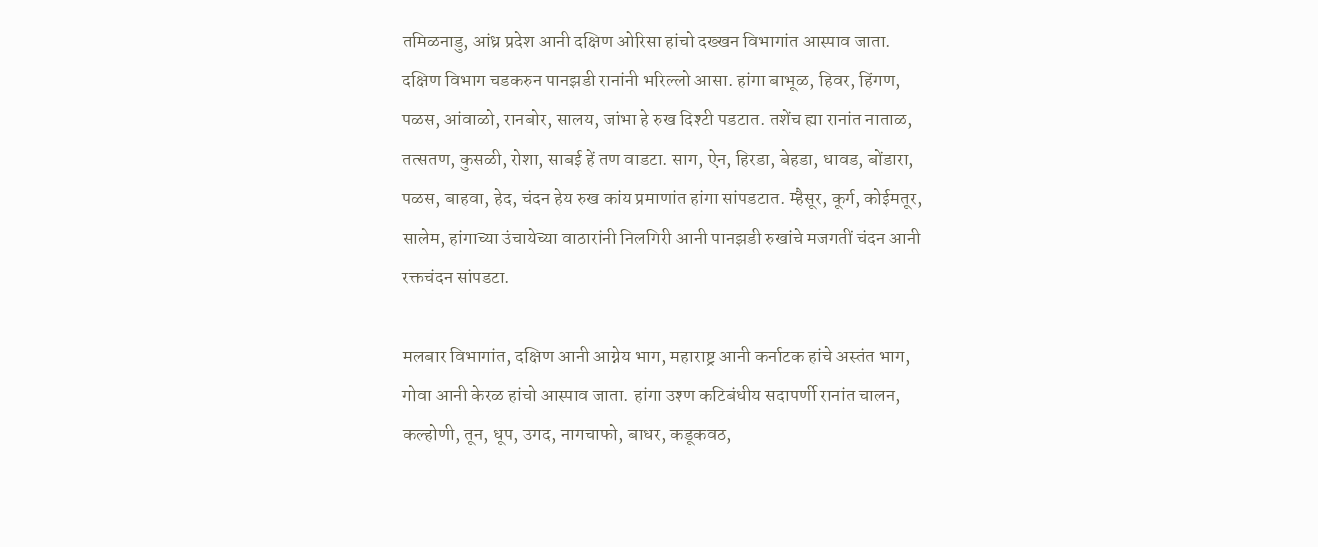तमिळनाडु, आंध्र प्रदेश आनी दक्षिण ओरिसा हांचो दख्खन विभागांत आस्पाव जाता. दक्षिण विभाग चडकरुन पानझडी रानांनी भरिल्लो आसा. हांगा बाभूळ, हिवर, हिंगण, पळस, आंवाळो, रानबोर, सालय, जांभा हे रुख दिश्टी पडटात. तशेंच ह्या रानांत नाताळ, तत्सतण, कुसळी, रोशा, साबई हें तण वाडटा. साग, ऐन, हिरडा, बेहडा, धावड, बोंडारा, पळस, बाहवा, हेद, चंदन हेय रुख कांय प्रमाणांत हांगा सांपडटात. म्हैसूर, कूर्ग, कोईमतूर, सालेम, हांगाच्या उंचायेच्या वाठारांनी निलगिरी आनी पानझडी रुखांचे मजगतीं चंदन आनी रक्तचंदन सांपडटा.

मलबार विभागांत, दक्षिण आनी आग्नेय भाग, महाराष्ट्र आनी कर्नाटक हांचे अस्तंत भाग, गोवा आनी केरळ हांचो आस्पाव जाता. हांगा उश्ण कटिबंधीय सदापर्णी रानांत चालन, कल्होणी, तून, धूप, उगद, नागचाफो, बाधर, कडूकवठ,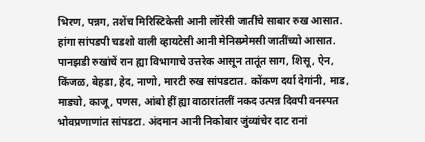भिरण, पन्नग, तशेंच मिरिस्टिकेसी आनी लॉरेसी जातींचे साबार रुख आसात. हांगा सांपडपी चडशो वाली व्हायटेसी आनी मेनिस्प्र्मेमसी जातींच्यो आसात. पानझडी रुखांचें रान ह्या विभागाचे उत्तरेक आसून तातूंत साग, शिसू, ऐन, किंजळ, बेहडा, हेद, नाणो, मारटी रुख सांपडटात. कोंकण दर्या देगांनी, माड, माड्यो, काजू, पणस, आंबो हीं ह्या वाठारांतलीं नकद उत्पन्न दिवपी वनस्पत भोवप्रणाणांत सांपडटा. अंदमान आनी निकोबार जुंव्यांचेर दाट रानां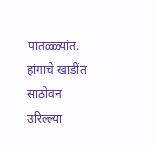पातळ्ळ्यांत. हांगाचे खाडींत साठोवन उरिल्ल्या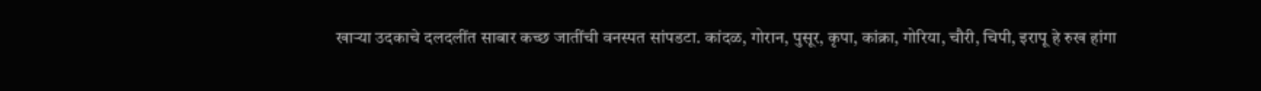खाऱ्या उदकाचे दलदलींत साबार कच्छ जातींची वनस्पत सांपडटा. कांदळ, गोरान, पुसूर, कृपा, कांक्रा, गोरिया, चौरी, चिपी, इरापू हे रुख हांगा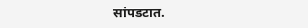सांपडटात.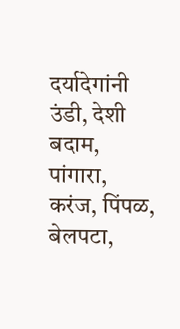दर्यादेगांनी उंडी, देशी बदाम, पांगारा, करंज, पिंपळ, बेलपटा,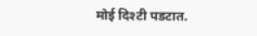मोई दिश्टी पडटात.